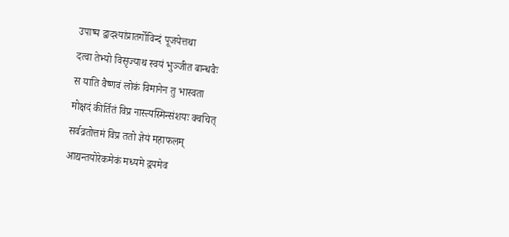उपाष्य द्वादश्यांप्रातर्गोविन्दं पूजयेत्तथा
दत्वा तेभ्यो विसृज्याथ स्वयं भुञ्जीत बान्धवैः
स याति वैष्णवं लोकं विमानेन तु भास्वता
मोक्षदं कीर्तितं विप्र नास्त्यस्मिन्संशयः क्वचित्
सर्वव्रतोत्तमं विप्र ततो ज्ञेयं महाफलम्
आद्यन्तयोरेकमेकं मध्यमे द्वयमेव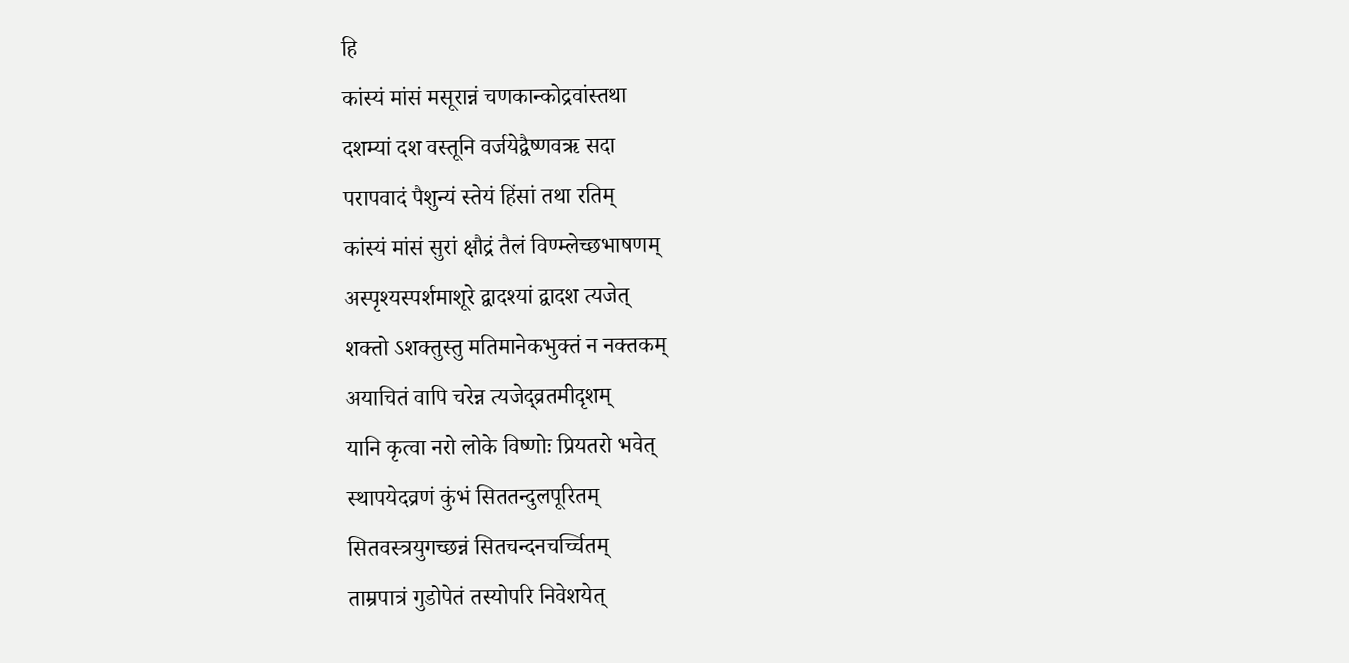हि
कांस्यं मांसं मसूरान्नं चणकान्कोद्रवांस्तथा
दशम्यां दश वस्तूनि वर्जयेद्वैष्णवऋ सदा
परापवादं पैशुन्यं स्तेयं हिंसां तथा रतिम्
कांस्यं मांसं सुरां क्षौद्रं तैलं विण्म्लेच्छभाषणम्
अस्पृश्यस्पर्शमाशूरे द्वादश्यां द्वादश त्यजेत्
शक्तो ऽशक्तुस्तु मतिमानेकभुक्तं न नक्तकम्
अयाचितं वापि चरेन्न त्यजेद्व्रतमीदृशम्
यानि कृत्वा नरो लोके विष्णोः प्रियतरो भवेत्
स्थापयेदव्रणं कुंभं सिततन्दुलपूरितम्
सितवस्त्रयुगच्छन्नं सितचन्दनचर्च्चितम्
ताम्रपात्रं गुडोपेतं तस्योपरि निवेशयेत्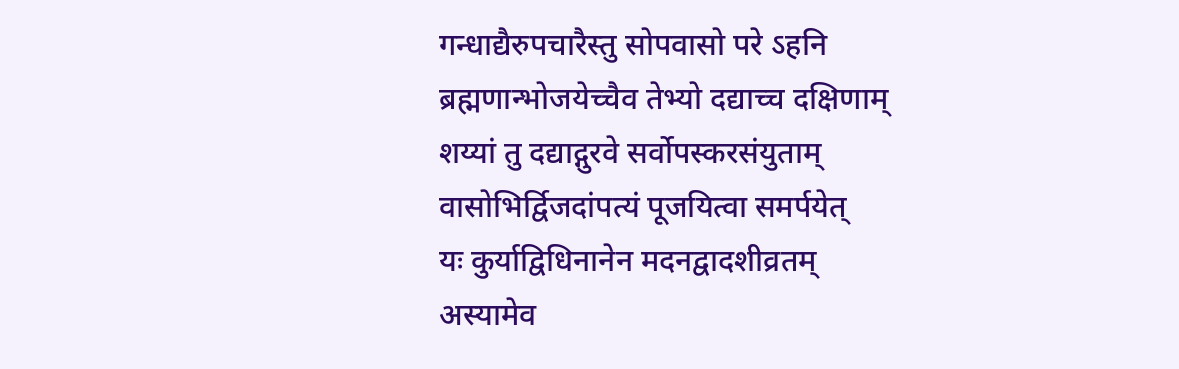गन्धाद्यैरुपचारैस्तु सोपवासो परे ऽहनि
ब्रह्मणान्भोजयेच्चैव तेभ्यो दद्याच्च दक्षिणाम्
शय्यां तु दद्याद्गुरवे सर्वोपस्करसंयुताम्
वासोभिर्द्विजदांपत्यं पूजयित्वा समर्पयेत्
यः कुर्याद्विधिनानेन मदनद्वादशीव्रतम्
अस्यामेव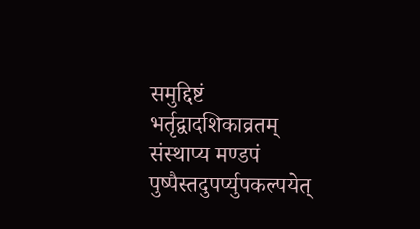समुद्दिष्टं भर्तृद्वादशिकाव्रतम्
संस्थाप्य मण्डपं पुष्पैस्तदुपर्प्युपकल्पयेत्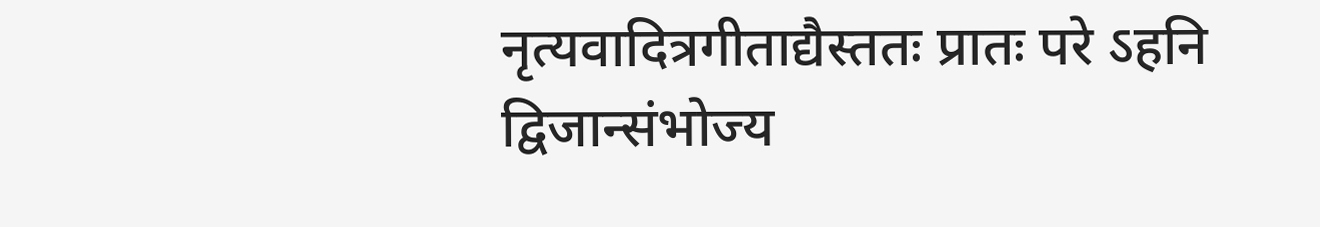नृत्यवादित्रगीताद्यैस्ततः प्रातः परे ऽहनि
द्विजान्संभोज्य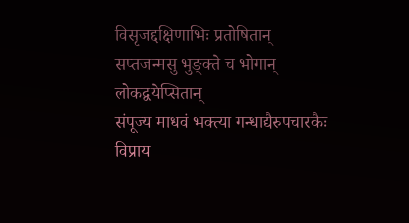विसृजद्दक्षिणाभिः प्रतोषितान्
सप्तजन्मसु भुङ्क्ते च भोगान् लोकद्वयेप्सितान्
संपूज्य माधवं भक्त्या गन्धाद्यैरुपचारकैः
विप्राय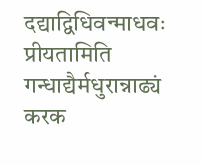दद्याद्विधिवन्माधवः प्रीयतामिति
गन्धाद्यैर्मधुरान्नाढ्यं करक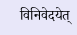विनिवेदयेत्